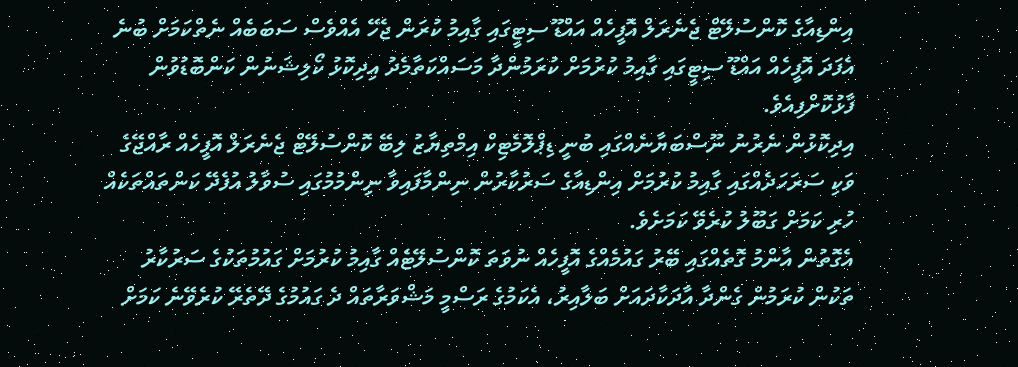އިންޑިއާގެ ކޮންސުލޭޓް ޖެނެރަލް އޮފީހެއް އައްޑޫ ސިޓީގައި ގާއިމު ކުރަން ޖެހޭ އެއްވެސް ސަބަބެއް ނެތްކަމަށް ބުނެ އެފަދަ އޮފީހެއް އައްޑޫ ސިޓީގައި ގާއިމު ކުރުމަށް ކުރަމުންދާ މަސައްކަތާމެދު އިދިކޮޅު ކޯލިޝަނުން ކަންބޮޑުވުން ފާޅުކޮށްފިއެވެ.
އިދިކޮޅުން ނެރުނު ނޫސްބަޔާނެއްގައި ބުނީ ޑިޕްލޮމެޓިކް އިމްތިޔާޒު ލިބޭ ކޮންސުލޭޓް ޖެނެރަލް އޮފީހެއް ރާއްޖޭގެ ވަކި ސަރަހަދެއްގައި ގާއިމު ކުރުމަށް އިންޑިއާގެ ސަރުކާރުން ނިންމާފައިވާ ނިންމުމުގައި ސުވާލު އުފެދޭ ކަންތައްތަކެއް ހުރި ކަމަށް ގަބޫލު ކުރެވޭ ކަމަށެވެ.
އެގޮތުން އާންމު ގޮތެއްގައި ބޭރު ގައުމެއްގެ އޮފީހެއް ނުވަތަ ކޮންސުލޭޓެއް ގާއިމު ކުރުމަށް ގައުމުތަކުގެ ސަރުކާރު ތަކުން ކުރަމުން ގެންދާ އާދަކާދައަށް ބަލާއިރު، އެކަމުގެ ރަސްމީ މަޝްވަރާތައް ދެ ގައުމުގެ ދޭތެރޭ ކުރެވޭނެ ކަމަށް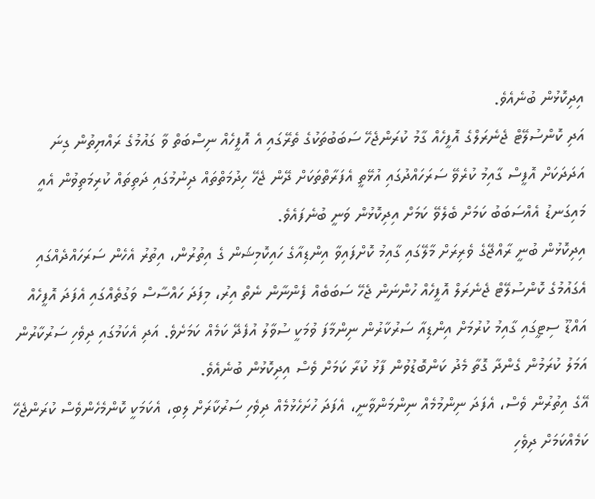އިދިކޮޅުން ބުނެއެވެ.
އަދި ކޮންސުލޭޓް ޖެނެރަލްގެ އޮފީހެއް ގާމު ކުރަންޖެހޭ ސަބަބުތަކުގެ ތެރޭގައި އެ އޮފީހެއް ނިސްބަތް ވާ ގައުމުގެ ރައްޔިތުން ގިނަ އަދަދަކަށް އޮފީސް ގާއިމު ކުރެވޭ ސަރަހައްދުގައި އުޅޭތީ އެފަރާތްތަކަށް ދޭން ޖެހޭ ހިދުމަތްތައް ދިނުމުގައި ދަތިތައް ކުރިމަތިވުން އެއީ މައިގަނޑު އެއްސަބަބު ކަމަށް ބެލެވޭ ކަމަށް އިދިކޮޅުން ވަނީ ބުނެފައެވެ.
އިދިކޮޅުން ބުނީ ރާއްޖޭގެ ވެރިރަށް މާލޭގައި ގާއިމު ކޮށްފައިވާ އިންޑިއާގެ ހައިކޮމިޝަން ގެ އިތުރުން، އިތުރު އެހެން ސަރަހައްދެއްގައި އެގައުމުގެ ކޮންސުލޭޓް ޖެނެރަލް އޮފީހެއް ހުންނަން ޖެހޭ ސަބަބެއް ފެންނާން ނެތް އިރު، މިފަދަ ހައްސާސް ވަގުތެއްގައި އެފަދަ އޮފީހެއް އައްޑޫ ސިޓީގައި ގާއިމު ކުރުމަށް އިންޑިއާ ސަރުކާރުން ނިންމާފަ ވުމަކީ ސުވާލު އުފެދޭ ކަމެއް ކަމަށެވެ. އަދި އެކަމުގައި ދިވެހި ސަރުކާރުން އަމަލު ކުރަމުން ގެންދާ ގޮތާ މެދު ކަންބޮޑުވުން ފާޅު ކުރާ ކަމަށް ވެސް އިދިކޮޅުން ބުނެއެވެ.
އޭގެ އިތުރުން ވެސް، އެފަދަ ނިންމުމެއް ނިންމަންވާނީ، އެފަދަ ހުށަހެޅުމެއް ދިވެހި ސަރުކާރަށް ލިބި، އެކަމަކީ ކޮންމެހެންވެސް ކުރަންޖެހޭ ކަމެއްކަމަށް ދިވެހި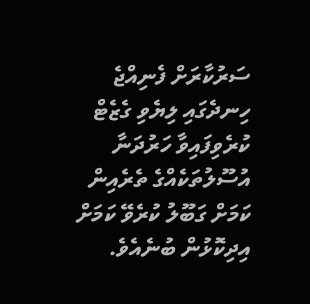ސަރުކާރަށް ފެނިއްޖެ ހިނދެގައި ލިޔެވި ގެޒެޓް ކުރެވިފައިވާ ހަރުދަނާ އުސޫލުތަކެއްގެ ތެރެއިން ކަމަށް ގަބޫލު ކުރެވޭ ކަމަށް އިދިކޮޅުން ބުނެއެވެ.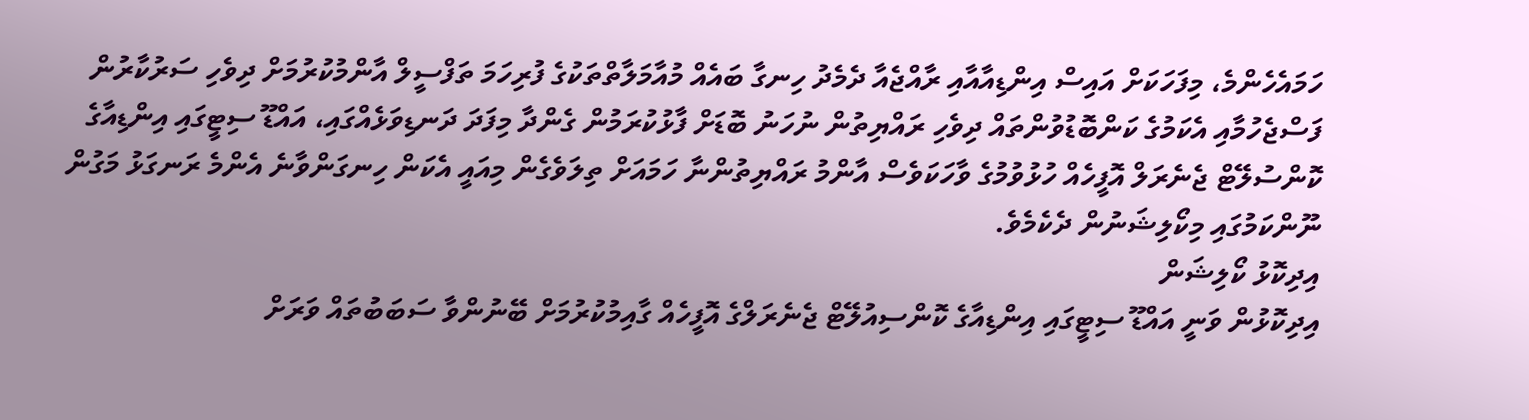ހަމައެހެންމެ، މިފަހަކަށް އައިސް އިންޑިއާއާއި ރާއްޖެއާ ދެމެދު ހިނގާ ބައެއް މުއާމަލާތްތަކުގެ ފުރިހަމަ ތަފްސީލް އާންމުކުރުމަށް ދިވެހި ސަރުކާރުން ފަސްޖެހުމާއި އެކަމުގެ ކަންބޮޑުވުންތައް ދިވެހި ރައްޔިތުން ނުހަނު ބޮޑަށް ފާޅުކުރަމުން ގެންދާ މިފަދަ ދަނޑިވަޅެއްގައި، އައްޑޫ ސިޓީގައި އިންޑިއާގެ ކޮންސުލޭޓް ޖެނެރަލް އޮފީހެއް ހުޅުވުމުގެ ވާހަކަވެސް އާންމު ރައްޔިތުންނާ ހަމައަށް ތިލަވެގެން މިއައީ އެކަން ހިނގަންވާނެ އެންމެ ރަނގަޅު މަގުން ނޫންކަމުގައި މިކޯލިޝަނުން ދެކެމެވެ.
އިދިކޮޅު ކޯލިޝަން
އިދިކޮޅުން ވަނީ އައްޑޫ ސިޓީގައި އިންޑިއާގެ ކޮންސިއުލޭޓް ޖެނެރަލްގެ އޮފީހެއް ގާއިމުކުރުމަށް ބޭނުންވާ ސަބަބުތައް ވަރަށް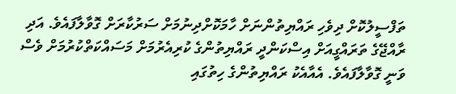ތަފްސީލުކޮށް ދިވެހި ރައްޔިތުންނަށް ހާމަކޮށްދިނުމަށް ސަރުކާރަށް ގޮވާލާފައެވެ. އަދި ރާއްޖޭގެ ތަރައްގީއަށް އިސްކަންދީ ރައްޔިތުންގެ ކުރިއެރުމަށް މަސައްކަތްކުރުމަށް ވެސް ވަނީ ގޮވާލާފައެވެ. އެއާއެކު ރައްޔިތުންގެ ހިތުގައި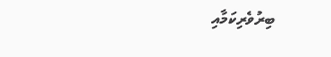ބިރުވެރިކަމާއި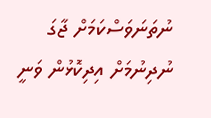ނުތަނަވަސްކަމަށް ޖާގަ ނުދިނުމަށް އިދިކޮޅުން ވަނީ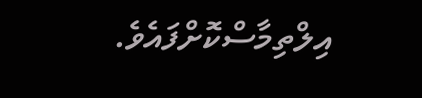އިލްތިމާސްކޮށްފައެވެ.